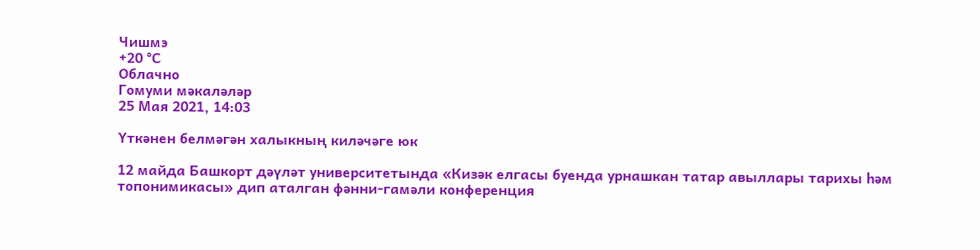Чишмэ
+20 °С
Облачно
Гомуми мәкаләләр
25 Мая 2021, 14:03

Үткәнен белмәгән халыкның киләчәге юк

12 майда Башкорт дәүләт университетында «Кизәк елгасы буенда урнашкан татар авыллары тарихы һәм топонимикасы» дип аталган фәнни-гамәли конференция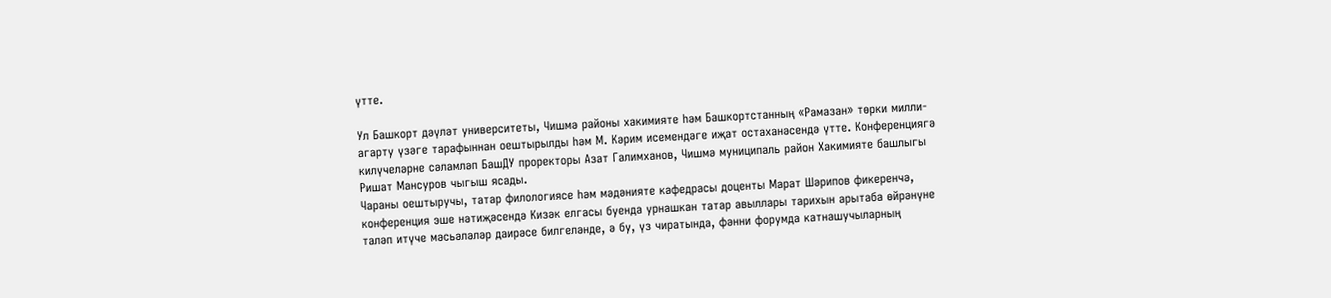үтте.

Ул Башкорт дәүләт университеты, Чишмә районы хакимияте һәм Башкортстанның «Рамазан» төрки милли-агарту үзәге тарафыннан оештырылды һәм М. Кәрим исемендәге иҗат остаханәсендә үтте. Конференциягә килүчеләрне сәламләп БашДУ проректоры Азат Галимханов, Чишмә муниципаль район Хакимияте башлыгы Ришат Мансуров чыгыш ясады.
Чараны оештыручы, татар филологиясе һәм мәдәнияте кафедрасы доценты Марат Шәрипов фикеренчә, конференция эше нәтиҗәсендә Кизәк елгасы буенда урнашкан татар авыллары тарихын арытаба өйрәнүне таләп итүче мәсьәләләр даирәсе билгеләнде, ә бу, үз чиратында, фәнни форумда катнашучыларның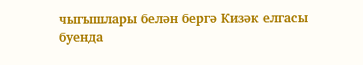чыгышлары белән бергә Кизәк елгасы буенда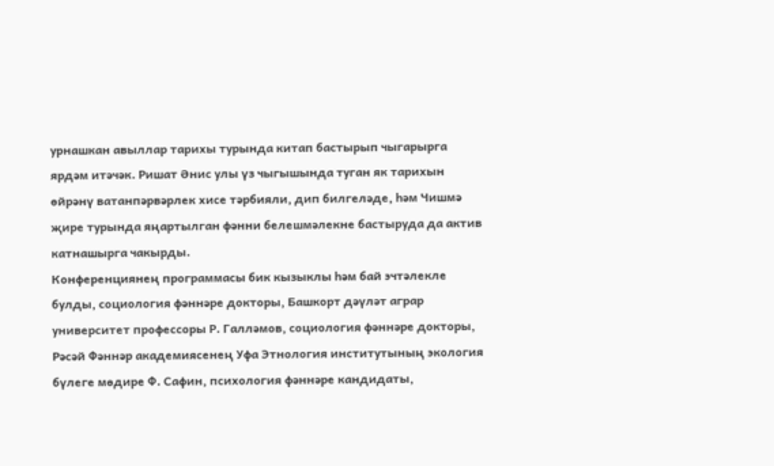урнашкан авыллар тарихы турында китап бастырып чыгарырга ярдәм итәчәк. Ришат Әнис улы үз чыгышында туган як тарихын өйрәнү ватанпәрвәрлек хисе тәрбияли, дип билгеләде, һәм Чишмә җире турында яңартылган фәнни белешмәлекне бастыруда да актив катнашырга чакырды.
Конференциянең программасы бик кызыклы һәм бай эчтәлекле булды, социология фәннәре докторы, Башкорт дәүләт аграр университет профессоры Р. Галләмов, социология фәннәре докторы, Рәсәй Фәннәр академиясенең Уфа Этнология институтының экология бүлеге мөдире Ф. Сафин, психология фәннәре кандидаты,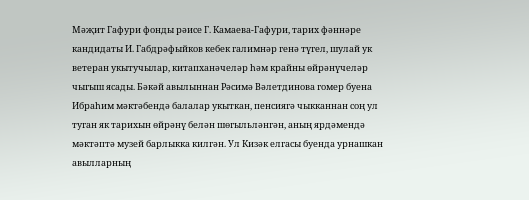Мәҗит Гафури фонды рәисе Г. Камаева-Гафури, тарих фәннәре кандидаты И. Габдрәфыйков кебек галимнәр генә түгел, шулай ук ветеран укытучылар, китапханәчеләр һәм крайны өйрәнүчеләр чыгыш ясады. Бәкәй авылыннан Рәсимә Вәлетдинова гомер буена Ибраһим мәктәбендә балалар укыткан, пенсиягә чыкканнан соң ул туган як тарихын өйрәнү белән шөгыльләнгән, аның ярдәмендә мәктәптә музей барлыкка килгән. Ул Кизәк елгасы буенда урнашкан авылларның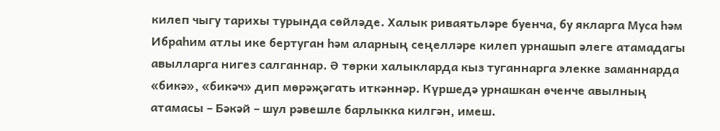килеп чыгу тарихы турында сөйләде. Халык риваятьләре буенча, бу якларга Муса һәм Ибраһим атлы ике бертуган һәм аларның сеңелләре килеп урнашып әлеге атамадагы авылларга нигез салганнар. Ә төрки халыкларда кыз туганнарга элекке заманнарда «бикә», «бикәч» дип мөрәҗәгать иткәннәр. Күршедә урнашкан өченче авылның атамасы – Бәкәй – шул рәвешле барлыкка килгән, имеш.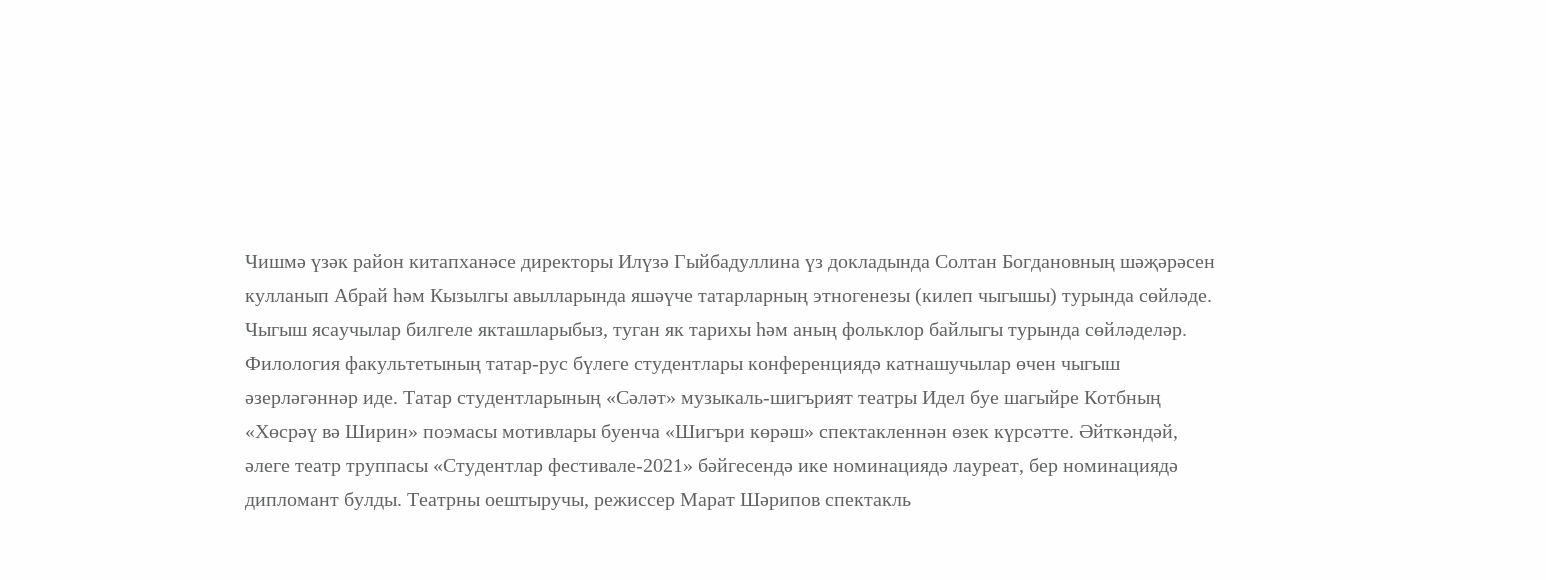Чишмә үзәк район китапханәсе директоры Илүзә Гыйбадуллина үз докладында Солтан Богдановның шәҗәрәсен кулланып Абрай һәм Кызылгы авылларында яшәүче татарларның этногенезы (килеп чыгышы) турында сөйләде. Чыгыш ясаучылар билгеле якташларыбыз, туган як тарихы һәм аның фольклор байлыгы турында сөйләделәр.
Филология факультетының татар-рус бүлеге студентлары конференциядә катнашучылар өчен чыгыш әзерләгәннәр иде. Татар студентларының «Сәләт» музыкаль-шигърият театры Идел буе шагыйре Котбның «Хөсрәү вә Ширин» поэмасы мотивлары буенча «Шигъри көрәш» спектакленнән өзек күрсәтте. Әйткәндәй, әлеге театр труппасы «Студентлар фестивале-2021» бәйгесендә ике номинациядә лауреат, бер номинациядә дипломант булды. Театрны оештыручы, режиссер Марат Шәрипов спектакль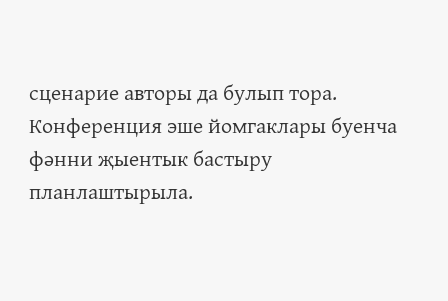сценарие авторы да булып тора.
Конференция эше йомгаклары буенча фәнни җыентык бастыру планлаштырыла.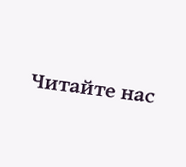Читайте нас